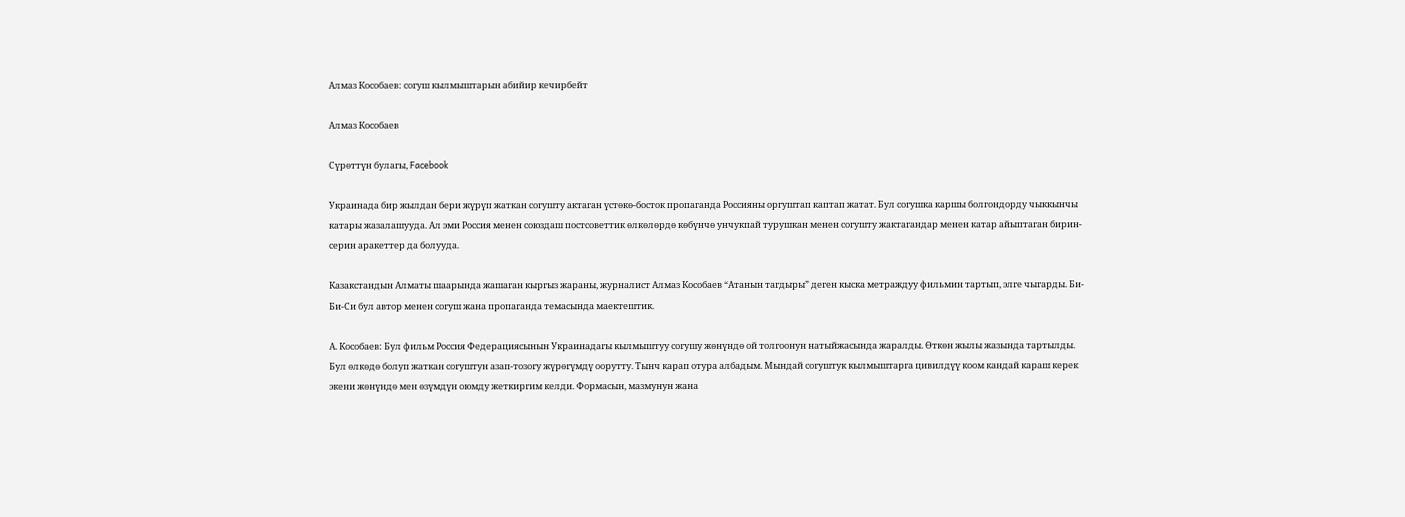Алмаз Кособаев: согуш кылмыштарын абийир кечирбейт

Алмаз Кособаев

Сүрөттүн булагы, Facebook

Украинада бир жылдан бери жүрүп жаткан согушту актаган үстөкө-босток пропаганда Россияны оргуштап каптап жатат. Бул согушка каршы болгондорду чыккынчы катары жазалашууда. Ал эми Россия менен союздаш постсоветтик өлкөлөрдө көбүнчө унчукпай турушкан менен согушту жактагандар менен катар айыптаган бирин-серин аракеттер да болууда.

Казакстандын Алматы шаарында жашаган кыргыз жараны, журналист Алмаз Кособаев “Атанын тагдыры” деген кыска метраждуу фильмин тартып, элге чыгарды. Би-Би-Си бул автор менен согуш жана пропаганда темасында маектештик.

А. Кособаев: Бул фильм Россия Федерациясынын Украинадагы кылмыштуу согушу жөнүндө ой толгоонун натыйжасында жаралды. Өткөн жылы жазында тартылды. Бул өлкөдө болуп жаткан согуштун азап-тозогу жүрөгүмдү оорутту. Тынч карап отура албадым. Мындай согуштук кылмыштарга цивилдүү коом кандай караш керек экени жөнүндө мен өзүмдүн оюмду жеткиргим келди. Формасын, мазмунун жана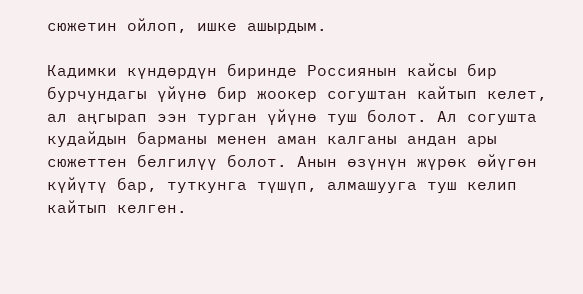сюжетин ойлоп, ишке ашырдым.

Кадимки күндөрдүн биринде Россиянын кайсы бир бурчундагы үйүнө бир жоокер согуштан кайтып келет, ал аңгырап ээн турган үйүнө туш болот. Ал согушта кудайдын барманы менен аман калганы андан ары сюжеттен белгилүү болот. Анын өзүнүн жүрөк өйүгөн күйүтү бар, туткунга түшүп, алмашууга туш келип кайтып келген.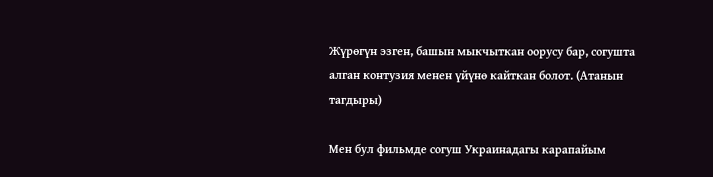Жүрөгүн эзген, башын мыкчыткан оорусу бар, согушта алган контузия менен үйүнө кайткан болот. (Атанын тагдыры)

Мен бул фильмде согуш Украинадагы карапайым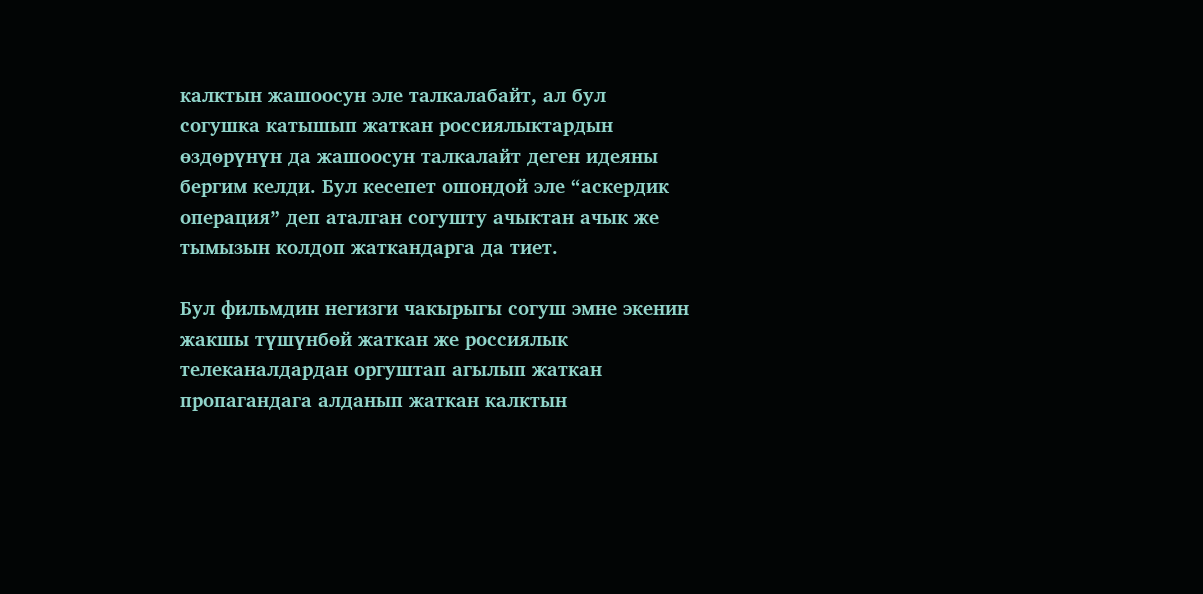калктын жашоосун эле талкалабайт, ал бул согушка катышып жаткан россиялыктардын өздөрүнүн да жашоосун талкалайт деген идеяны бергим келди. Бул кесепет ошондой эле “аскердик операция” деп аталган согушту ачыктан ачык же тымызын колдоп жаткандарга да тиет.

Бул фильмдин негизги чакырыгы согуш эмне экенин жакшы түшүнбөй жаткан же россиялык телеканалдардан оргуштап агылып жаткан пропагандага алданып жаткан калктын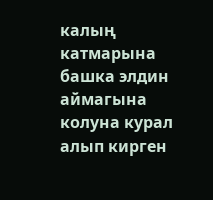калың катмарына башка элдин аймагына колуна курал алып кирген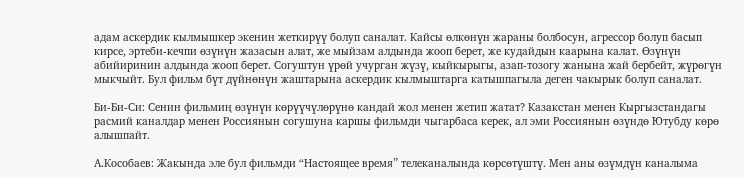адам аскердик кылмышкер экенин жеткирүү болуп саналат. Кайсы өлкөнүн жараны болбосун, агрессор болуп басып кирсе, эртеби-кечпи өзүнүн жазасын алат, же мыйзам алдында жооп берет, же кудайдын каарына калат. Өзүнүн абийиринин алдында жооп берет. Согуштун үрөй учурган жүзү, кыйкырыгы, азап-тозогу жанына жай бербейт, жүрөгүн мыкчыйт. Бул фильм бүт дүйнөнүн жаштарына аскердик кылмыштарга катышпагыла деген чакырык болуп саналат.

Би-Би-Си: Сенин фильмиң өзүнүн көрүүчүлөрүнө кандай жол менен жетип жатат? Казакстан менен Кыргызстандагы расмий каналдар менен Россиянын согушуна каршы фильмди чыгарбаса керек, ал эми Россиянын өзүндө Ютубду көрө алышпайт.

А.Кособаев: Жакында эле бул фильмди “Настоящее время” телеканалында көрсөтүштү. Мен аны өзүмдүн каналыма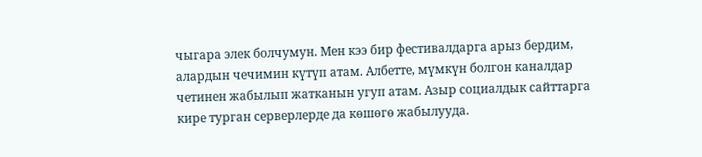чыгара элек болчумун. Мен кээ бир фестивалдарга арыз бердим, алардын чечимин күтүп атам. Албетте, мүмкүн болгон каналдар четинен жабылып жатканын угуп атам. Азыр социалдык сайттарга кире турган серверлерде да көшөгө жабылууда.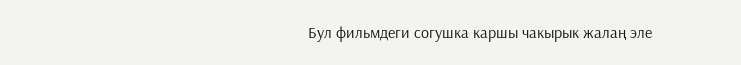Бул фильмдеги согушка каршы чакырык жалаң эле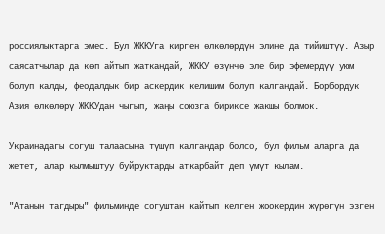россиялыктарга эмес. Бул ЖККУга кирген өлкөлөрдүн элине да тийиштүү. Азыр саясатчылар да көп айтып жаткандай, ЖККУ өзүнчө эле бир эфемердүү уюм болуп калды, феодалдык бир аскердик келишим болуп калгандай. Борбордук Азия өлкөлөрү ЖККУдан чыгып, жаңы союзга бириксе жакшы болмок.

Украинадагы согуш талаасына түшүп калгандар болсо, бул фильм аларга да жетет, алар кылмыштуу буйруктарды аткарбайт деп үмүт кылам.

"Атанын тагдыры" фильминде согуштан кайтып келген жоокердин жүрөгүн эзген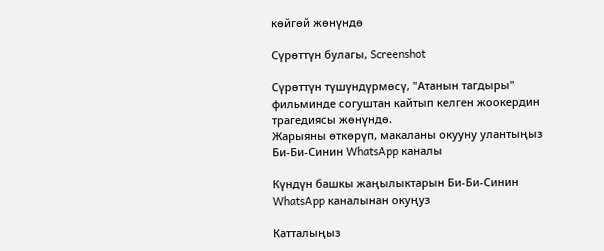көйгөй жөнүндө

Сүрөттүн булагы, Screenshot

Сүрөттүн түшүндүрмөсү, "Атанын тагдыры" фильминде согуштан кайтып келген жоокердин трагедиясы жөнүндө.
Жарыяны өткөрүп, макаланы окууну улантыңыз
Би-Би-Синин WhatsApp каналы

Күндүн башкы жаңылыктарын Би-Би-Синин WhatsApp каналынан окуңуз

Катталыңыз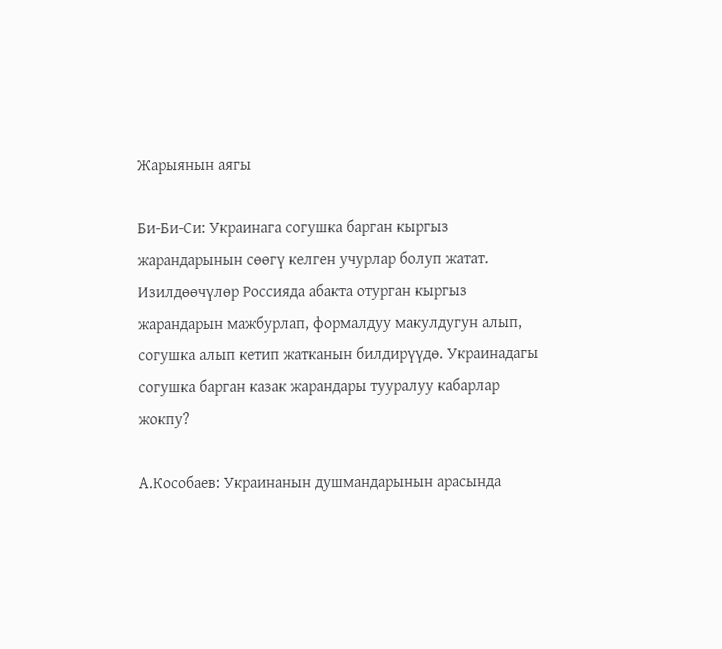Жарыянын аягы

Би-Би-Си: Украинага согушка барган кыргыз жарандарынын сөөгү келген учурлар болуп жатат. Изилдөөчүлөр Россияда абакта отурган кыргыз жарандарын мажбурлап, формалдуу макулдугун алып, согушка алып кетип жатканын билдирүүдө. Украинадагы согушка барган казак жарандары тууралуу кабарлар жокпу?

А.Кособаев: Украинанын душмандарынын арасында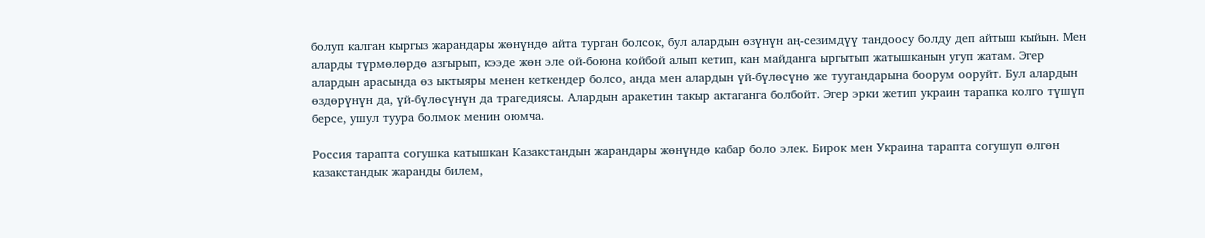болуп калган кыргыз жарандары жөнүндө айта турган болсок, бул алардын өзүнүн аң-сезимдүү тандоосу болду деп айтыш кыйын. Мен аларды түрмөлөрдө азгырып, кээде жөн эле ой-боюна койбой алып кетип, кан майданга ыргытып жатышканын угуп жатам. Эгер алардын арасында өз ыктыяры менен кеткендер болсо, анда мен алардын үй-бүлөсүнө же туугандарына боорум ооруйт. Бул алардын өздөрүнүн да, үй-бүлөсүнүн да трагедиясы. Алардын аракетин такыр актаганга болбойт. Эгер эрки жетип украин тарапка колго түшүп берсе, ушул туура болмок менин оюмча.

Россия тарапта согушка катышкан Казакстандын жарандары жөнүндө кабар боло элек. Бирок мен Украина тарапта согушуп өлгөн казакстандык жаранды билем,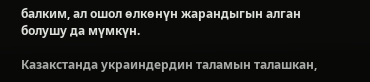балким, ал ошол өлкөнүн жарандыгын алган болушу да мүмкүн.

Казакстанда украиндердин таламын талашкан,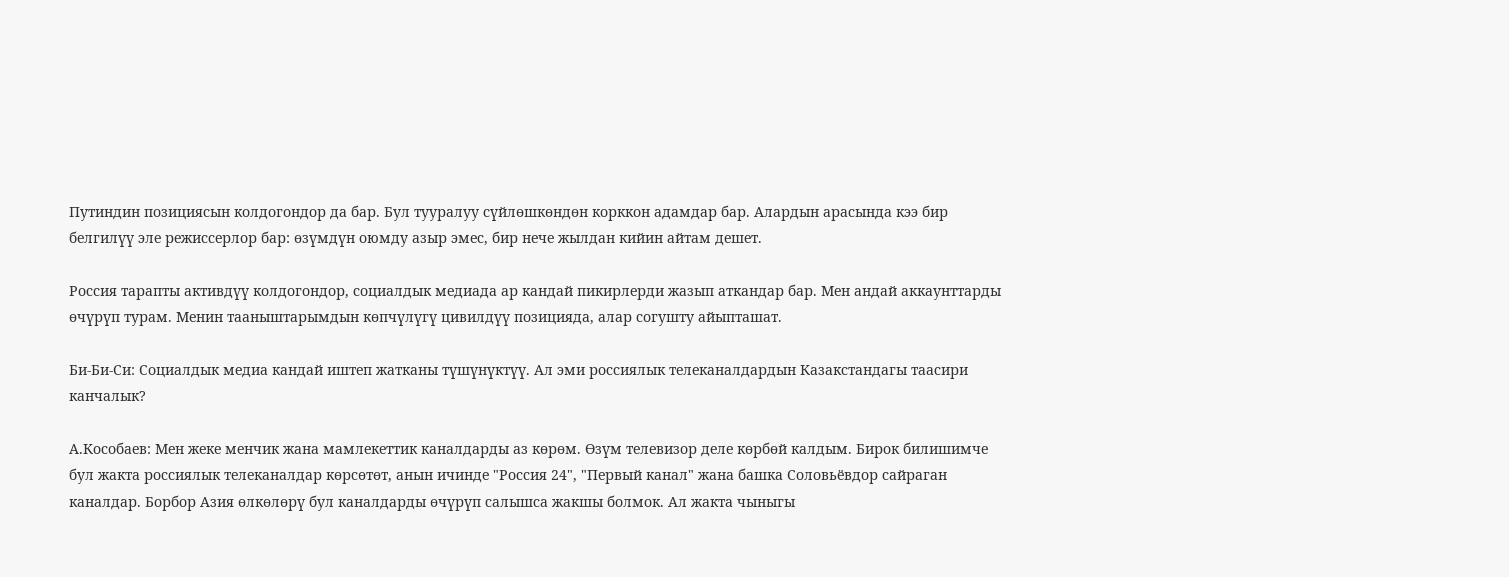Путиндин позициясын колдогондор да бар. Бул тууралуу сүйлөшкөндөн корккон адамдар бар. Алардын арасында кээ бир белгилүү эле режиссерлор бар: өзүмдүн оюмду азыр эмес, бир нече жылдан кийин айтам дешет.

Россия тарапты активдүү колдогондор, социалдык медиада ар кандай пикирлерди жазып аткандар бар. Мен андай аккаунттарды өчүрүп турам. Менин тааныштарымдын көпчүлүгү цивилдүү позицияда, алар согушту айыпташат.

Би-Би-Си: Социалдык медиа кандай иштеп жатканы түшүнүктүү. Ал эми россиялык телеканалдардын Казакстандагы таасири канчалык?

А.Кособаев: Мен жеке менчик жана мамлекеттик каналдарды аз көрөм. Өзүм телевизор деле көрбөй калдым. Бирок билишимче бул жакта россиялык телеканалдар көрсөтөт, анын ичинде "Россия 24", "Первый канал" жана башка Соловьёвдор сайраган каналдар. Борбор Азия өлкөлөрү бул каналдарды өчүрүп салышса жакшы болмок. Ал жакта чыныгы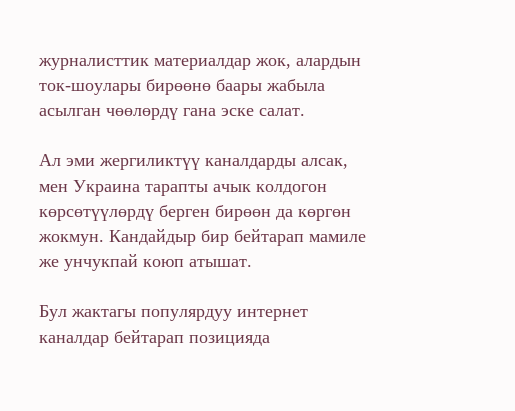журналисттик материалдар жок, алардын ток-шоулары бирөөнө баары жабыла асылган чөөлөрдү гана эске салат.

Ал эми жергиликтүү каналдарды алсак, мен Украина тарапты ачык колдогон көрсөтүүлөрдү берген бирөөн да көргөн жокмун. Кандайдыр бир бейтарап мамиле же унчукпай коюп атышат.

Бул жактагы популярдуу интернет каналдар бейтарап позицияда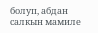болуп, абдан салкын мамиле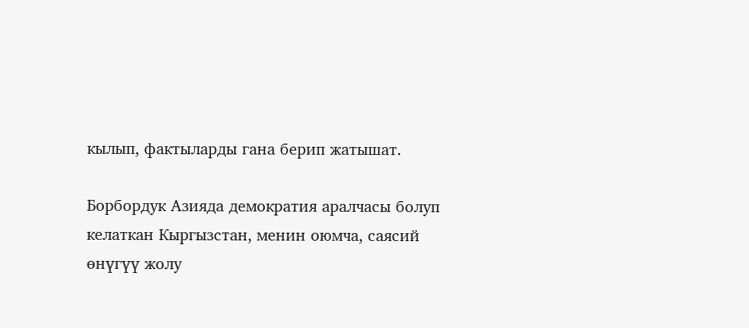кылып, фактыларды гана берип жатышат.

Борбордук Азияда демократия аралчасы болуп келаткан Кыргызстан, менин оюмча, саясий өнүгүү жолу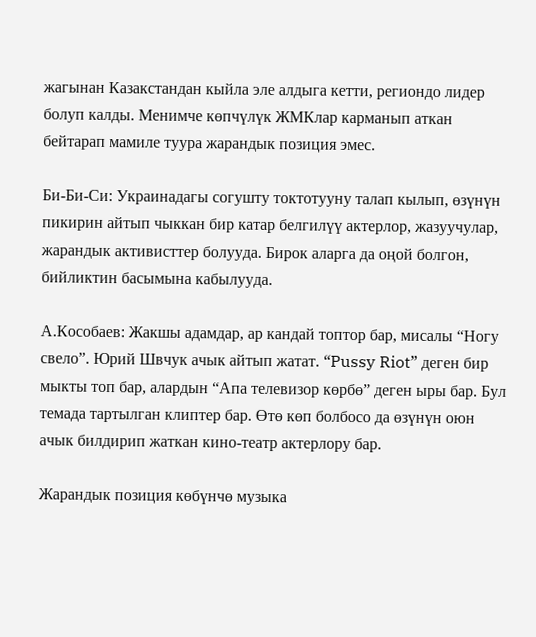жагынан Казакстандан кыйла эле алдыга кетти, региондо лидер болуп калды. Менимче көпчүлүк ЖМКлар карманып аткан бейтарап мамиле туура жарандык позиция эмес.

Би-Би-Си: Украинадагы согушту токтотууну талап кылып, өзүнүн пикирин айтып чыккан бир катар белгилүү актерлор, жазуучулар, жарандык активисттер болууда. Бирок аларга да оңой болгон, бийликтин басымына кабылууда.

А.Кособаев: Жакшы адамдар, ар кандай топтор бар, мисалы “Ногу свело”. Юрий Швчук ачык айтып жатат. “Pussy Riot” деген бир мыкты топ бар, алардын “Апа телевизор көрбө” деген ыры бар. Бул темада тартылган клиптер бар. Өтө көп болбосо да өзүнүн оюн ачык билдирип жаткан кино-театр актерлору бар.

Жарандык позиция көбүнчө музыка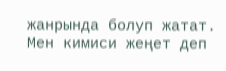жанрында болуп жатат. Мен кимиси жеңет деп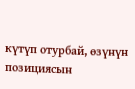күтүп отурбай, өзүнүн позициясын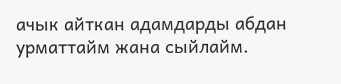ачык айткан адамдарды абдан урматтайм жана сыйлайм.